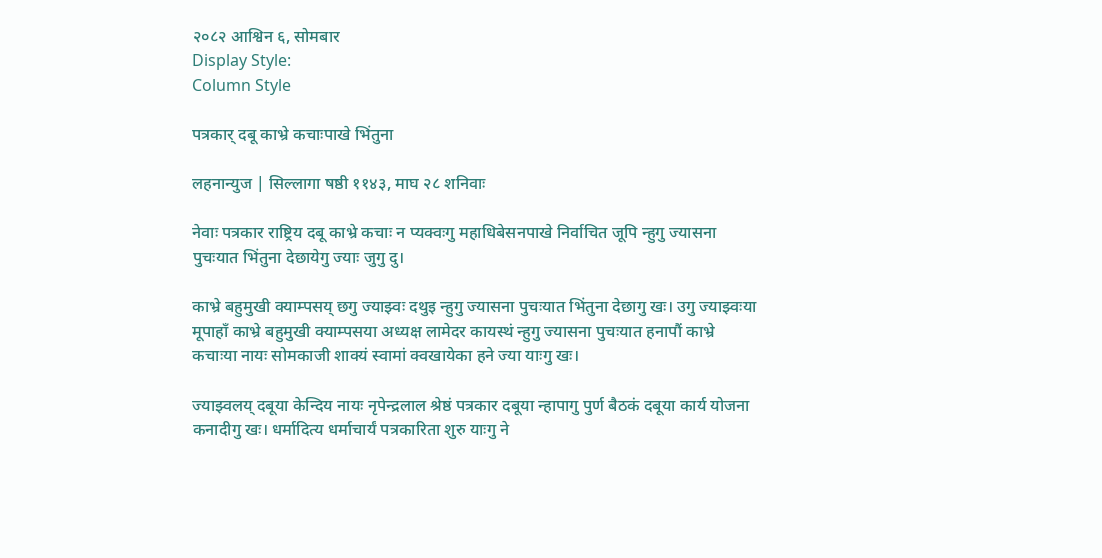२०८२ आश्विन ६, सोमबार
Display Style:
Column Style

पत्रकार् दबू काभ्रे कचाःपाखे भिंतुना

लहनान्युज | सिल्लागा षष्ठी ११४३, माघ २८ शनिवाः

नेवाः पत्रकार राष्ट्रिय दबू काभ्रे कचाः न प्यक्वःगु महाधिबेसनपाखे निर्वाचित जूपि न्हुगु ज्यासना पुचःयात भिंतुना देछायेगु ज्याः जुगु दु।

काभ्रे बहुमुखी क्याम्पसय् छगु ज्याझ्वः दथुइ न्हुगु ज्यासना पुचःयात भिंतुना देछागु खः। उगु ज्याझ्वःया मूपाहाँ काभ्रे बहुमुखी क्याम्पसया अध्यक्ष लामेदर कायस्थं न्हुगु ज्यासना पुचःयात हनापौं काभ्रे कचाःया नायः सोमकाजी शाक्यं स्वामां क्वखायेका हने ज्या याःगु खः।

ज्याझ्वलय् दबूया केन्दिय नायः नृपेन्द्रलाल श्रेष्ठं पत्रकार दबूया न्हापागु पुर्ण बैठकं दबूया कार्य योजना कनादीगु खः। धर्मादित्य धर्माचार्यं पत्रकारिता शुरु याःगु ने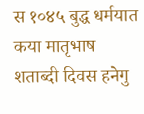स १०४५ बुद्ध धर्मयात कया मातृभाष शताब्दी दिवस हनेगु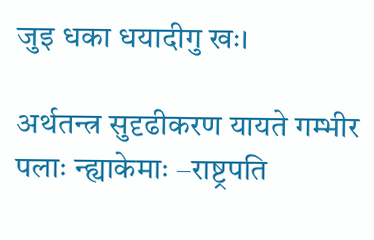जुइ धका धयादीगु खः।

अर्थतन्त्र सुदृढीकरण यायते गम्भीर पलाः न्ह्याकेमाः –राष्ट्रपति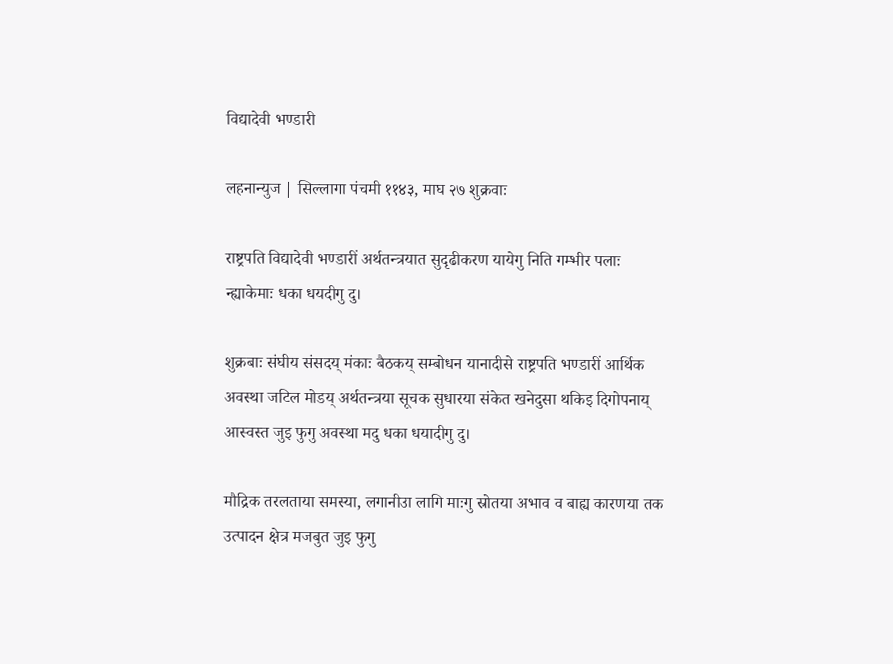विद्यादेवी भण्डारी

लहनान्युज | सिल्लागा पंचमी ११४३, माघ २७ शुक्रवाः

राष्ट्रपति विद्यादेवी भण्डारीं अर्थतन्त्रयात सुदृढीकरण यायेगु निति गम्भीर पलाः न्ह्याकेमाः धका धयदीगु दु।

शुक्रबाः संघीय संसदय् मंकाः बैठकय् सम्बोधन यानादीसे राष्ट्रपति भण्डारीं आर्थिक अवस्था जटिल मोडय् अर्थतन्त्रया सूचक सुधारया संकेत खनेदुसा थकिइ दिगोपनाय् आस्वस्त जुइ फुगु अवस्था मदु धका धयादीगु दु।

मौद्रिक तरलताया समस्या, लगानीउा लागि माःगु स्रोतया अभाव व बाह्य कारणया तक उत्पादन क्षेत्र मजबुत जुइ फुगु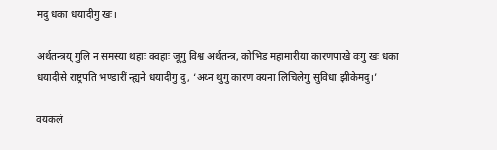मदु धका धयादीगु खः।

अर्थतन्त्रय् गुलि न समस्या थहाः क्वहाः जूगु विश्व अर्थतन्त्र, कोभिड महामारीया कारणपाखे वःगु खः धका धयादीसे राष्ट्रपति भण्डारीं न्ह्यने धयादीगु दु, ‘अय्न थुगु कारण क्यना लिचिलेगु सुविधा झीकेमदु।’

वयकलं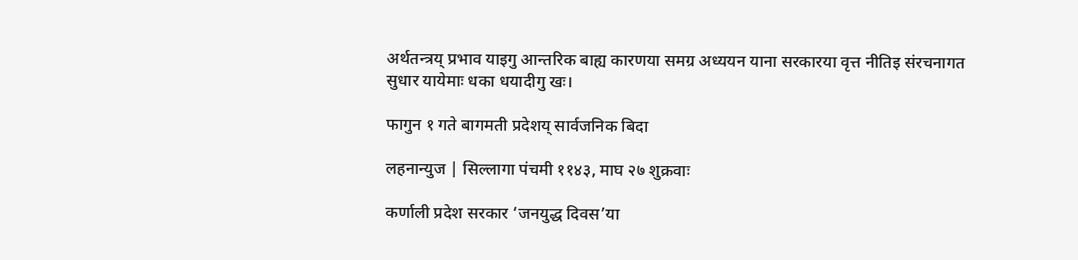अर्थतन्त्रय् प्रभाव याइगु आन्तरिक बाह्य कारणया समग्र अध्ययन याना सरकारया वृत्त नीतिइ संरचनागत सुधार यायेमाः धका धयादीगु खः।

फागुन १ गते बागमती प्रदेशय् सार्वजनिक बिदा

लहनान्युज | सिल्लागा पंचमी ११४३, माघ २७ शुक्रवाः

कर्णाली प्रदेश सरकार ‘जनयुद्ध दिवस’या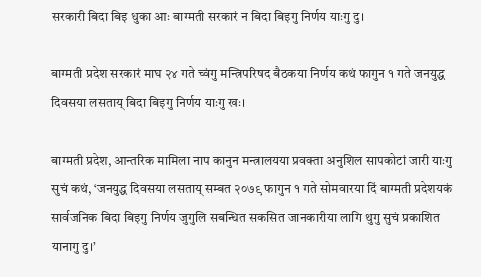सरकारी बिदा बिइ धुका आः बाग्मती सरकारं न बिदा बिइगु निर्णय याःगु दु।

बाग्मती प्रदेश सरकारं माघ २४ गते च्वंगु मन्त्रिपरिषद बैठकया निर्णय कथं फागुन १ गते जनयुद्ध दिवसया लसताय् बिदा बिइगु निर्णय याःगु खः।

बाग्मती प्रदेश, आन्तरिक मामिला नाप कानुन मन्त्रालयया प्रवक्ता अनुशिल सापकोटां जारी याःगु सुचं कथं, ‘जनयुद्ध दिवसया लसताय् सम्बत २०७९ फागुन १ गते सोमवारया दिं बाग्मती प्रदेशयकं सार्वजनिक बिदा बिइगु निर्णय जुगुलि सबन्धित सकसित जानकारीया लागि थुगु सुचं प्रकाशित यानागु दु।’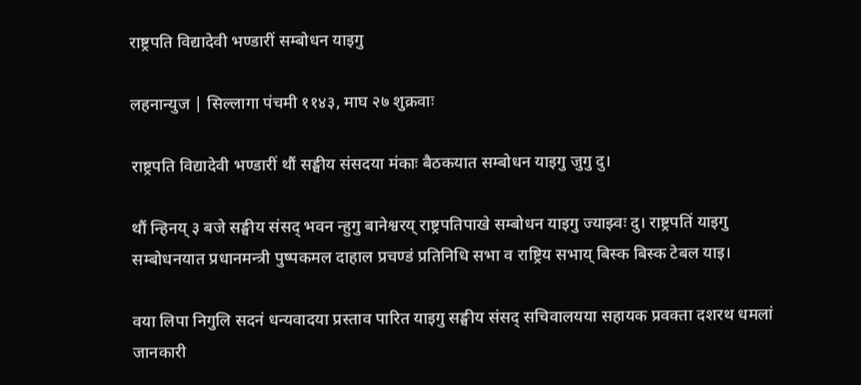राष्ट्रपति विद्यादेवी भण्डारीं सम्बोधन याइगु

लहनान्युज | सिल्लागा पंचमी ११४३, माघ २७ शुक्रवाः

राष्ट्रपति विद्यादेवी भण्डारीं थौं सङ्घीय संसदया मंकाः बैठकयात सम्बोधन याइगु जुगु दु।

थौं न्हिनय् ३ बजे सङ्घीय संसद् भवन न्हुगु बानेश्वरय् राष्ट्रपतिपाखे सम्बोधन याइगु ज्याझ्वः दु। राष्ट्रपतिं याइगु सम्बोधनयात प्रधानमन्त्री पुष्पकमल दाहाल प्रचण्डं प्रतिनिधि सभा व राष्ट्रिय सभाय् बिस्क बिस्क टेबल याइ।

वया लिपा निगुलि सदनं धन्यवादया प्रस्ताव पारित याइगु सङ्घीय संसद् सचिवालयया सहायक प्रवक्ता दशरथ धमलां जानकारी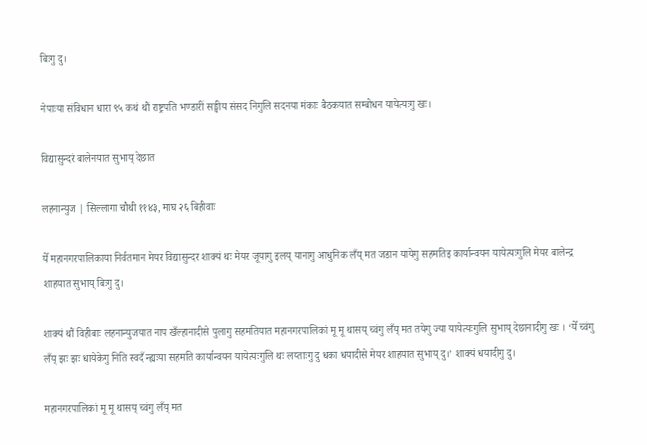बिःगु दु।

नेपाःया संविधान धारा ९५ कथं थौं राष्ट्रपति भण्डारीं सङ्घीय संसद निगुलि सदनया मंकाः बैठकयात सम्बोधन यायेत्यःगु खः।

विद्यासुन्दरं बालेनयात सुभाय् देछात

लहनान्युज | सिल्लागा चौथी ११४३, माघ २६ बिहीवाः

येँ महानगरपालिकाया निर्वतमान मेयर विद्यासुन्दर शाक्यं थः मेयर जूयागु इलय् यानागु आधुनिक लँय् मत जडान यायेगु सहमतिइ कार्यान्वयन यायेत्यःगुलि मेयर बालेन्द्र शाहयात सुभाय् बिःगु दु।

शाक्यं थौं विहीबाः लहनान्युजयात नाप खँल्हानादीसे पुलागु सहमतियात महानगरपालिकां मू मू थासय् च्वंगु लँय् मत तयेगु ज्या यायेत्यःगुलि सुभाय् देछानादीगु खः । ‘येँ च्वंगु लँय् झः झः धायेकेगु निति स्वदँ न्ह्यःया सहमति कार्यान्वयन यायेत्यःगुलि थः लय्ताःगु दु धका धयादीसे मेयर शाहयात सुभाय् दु।’ शाक्यं धयादीगु दु।

महानगरपालिकां मू मू थासय् च्वंगु लँय् मत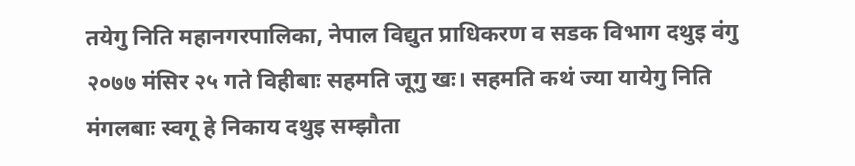तयेगु निति महानगरपालिका, नेपाल विद्युत प्राधिकरण व सडक विभाग दथुइ वंगु २०७७ मंसिर २५ गते विहीबाः सहमति जूगु खः। सहमति कथं ज्या यायेगु निति मंगलबाः स्वगू हे निकाय दथुइ सम्झौता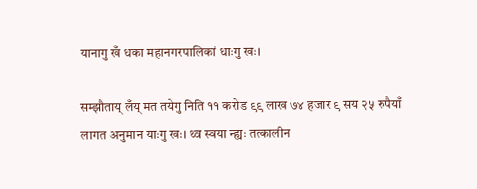यानागु खँ धका महानगरपालिकां धाःगु खः।

सम्झौताय् लँय् मत तयेगु निति ११ करोड ९९ लाख ७४ हजार ९ सय २५ रुपैयाँ लागत अनुमान याःगु खः। थ्व स्वया न्ह्यः तत्कालीन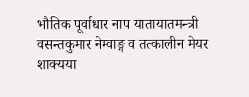भौतिक पूर्वाधार नाप यातायातमन्त्री वसन्तकुमार नेम्वाङ्ग व तत्कालीन मेयर शाक्यया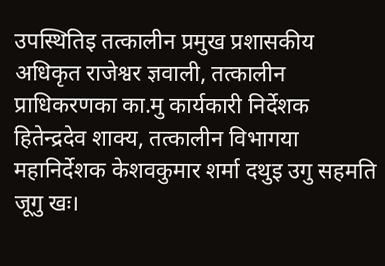उपस्थितिइ तत्कालीन प्रमुख प्रशासकीय अधिकृत राजेश्वर ज्ञवाली, तत्कालीन प्राधिकरणका का.मु कार्यकारी निर्देशक हितेन्द्रदेव शाक्य, तत्कालीन विभागया महानिर्देशक केशवकुमार शर्मा दथुइ उगु सहमति जूगु खः।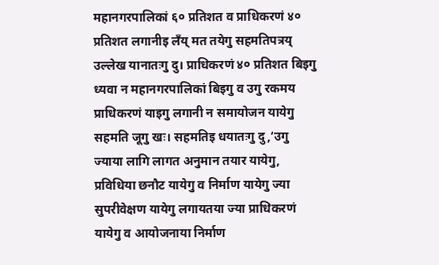महानगरपालिकां ६० प्रतिशत व प्राधिकरणं ४० प्रतिशत लगानीइ लँय् मत तयेगु सहमतिपत्रय् उल्लेख यानातःगु दु। प्राधिकरणं ४० प्रतिशत बिइगु ध्यवा न महानगरपालिकां बिइगु व उगु रकमय प्राधिकरणं याइगु लगानी न समायोजन यायेगु सहमति जूगु खः। सहमतिइ धयातःगु दु,‘उगु ज्याया लागि लागत अनुमान तयार यायेगु, प्रविधिया छनौट यायेगु व निर्माण यायेगु ज्या सुपरीवेक्षण यायेगु लगायतया ज्या प्राधिकरणं यायेगु व आयोजनाया निर्माण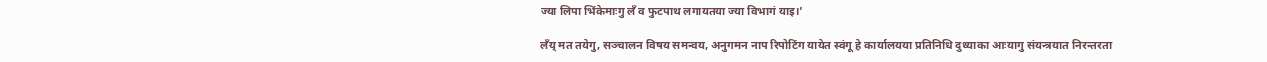ज्या लिपा भिंकेमाःगु लँ व फुटपाथ लगायतया ज्या विभागं याइ।’

लँय् मत तयेगु, सञ्चालन विषय समन्वय, अनुगमन नाप रिपोटिंग यायेत स्वंगू हे कार्यालयया प्रतिनिधि दुथ्याका आःयागु संयन्त्रयात निरन्तरता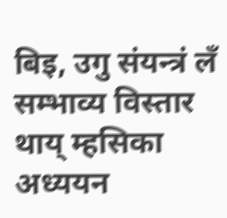बिइ, उगु संयन्त्रं लँ सम्भाव्य विस्तार थाय् म्हसिका अध्ययन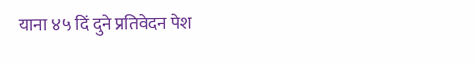याना ४५ दिं दुने प्रतिवेदन पेश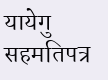यायेगु सहमतिपत्र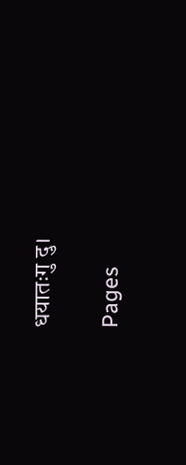धयातःगु दु।

Pages